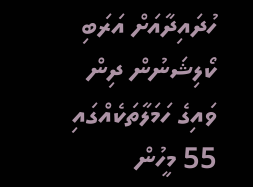ހުދައިދާއަށް އަރަބި ކޯލިޝަނުން ދިން ވައިގެ ހަމަލާތަކެއްގައި 55 މީހުން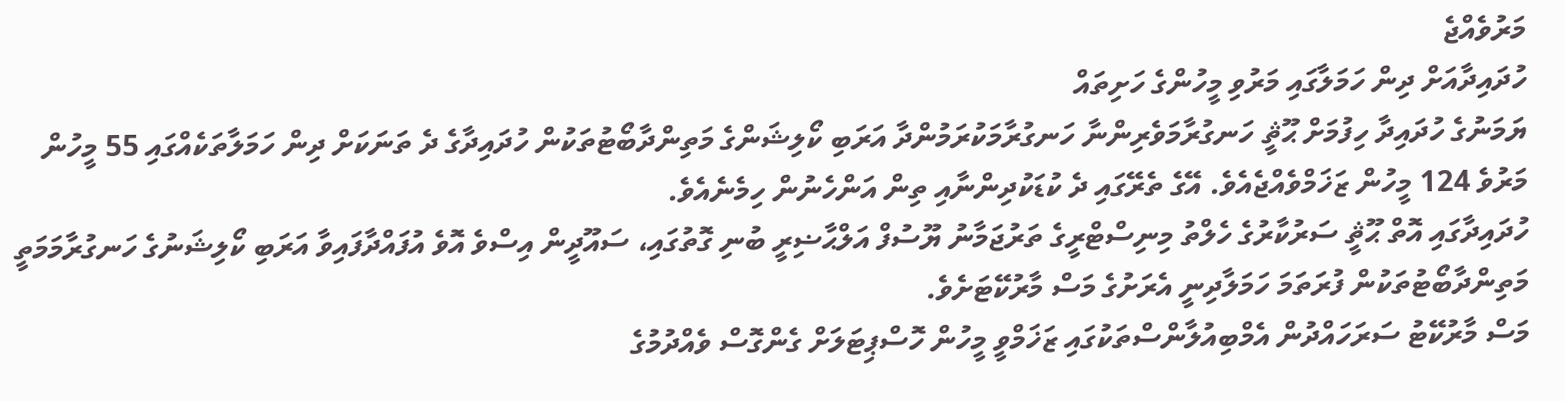މަރުވެއްޖެ
ހުދައިދާއަށް ދިން ހަމަލާގައި މަރުވި މީހުންގެ ހަށިތައް
ޔަމަނުގެ ހުދައިދާ ހިފުމަށް ޙޫޘީ ހަނގުރާމަވެރިންނާ ހަނގުރާމަކުރަމުންދާ އަރަބި ކޯލިޝަންގެ މަތިންދާބޯޓުތަކުން ހުދައިދާގެ ދެ ތަނަކަށް ދިން ހަމަލާތަކެއްގައި 55 މީހުން މަރުވެ 124 މީހުން ޒަޚަމްވެއްޖެއެވެ. އޭގެ ތެރޭގައި ދެ ކުޑަކުދިންނާއި ތިން އަންހެނުން ހިމެނެއެވެ.
ހުދައިދާގައި އޮތް ޙޫޘީ ސަރުކާރުގެ ހެލްތު މިނިސްޓްރީގެ ތަރުޖަމާނު ޔޫސުފް އަލްޙާޟިރީ ބުނި ގޮތުގައި، ސައޫދީން އިސްވެ އޮވެ އުފައްދާފައިވާ އަރަބި ކޯލިޝަނުގެ ހަނގުރާމަމަތީ މަތިންދާބޯޓުތަކުން ފުރަތަމަ ހަމަލާދިނީ އެރަށުގެ މަސް މާރުކޭޓަށެވެ.
މަސް މާރުކޭޓު ސަރަހައްދުން އެމްބިއުލާންސްތަކުގައި ޒަޚަމްވީ މީހުން ހޮސްޕިޓަލަށް ގެންގޮސް ވެއްދުމުގެ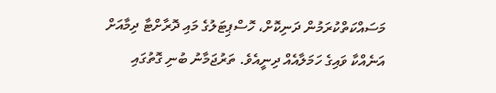މަސައްކަތްކުރަމުން ދަނިކޮށް، ހޮސްޕިޓަލުގެ މައި ދޮރާށްޓާ ދިމާއަށް އަނެއްކާ ވައިގެ ހަމަލާއެއް ދިނީއެވެ. ތަރުޖަމާނު ބުނި ގޮތުގައި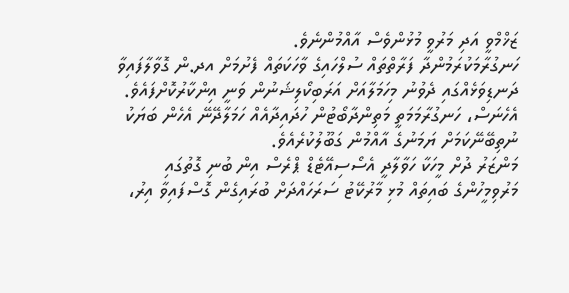ޒަޚްމްވީ އަދި މަރުވީ މުޅުންވެސް އާއްމުންނެވެ.
ހަނގުރާމަކުރަމުންދާ ފަރާތްތައް ސުލްހައިގެ ވާހަކަތައް ފެށުމަށް އދ.ން ގޮވާލާފައިވާ ދަނޑިވަޅެއްގައި ދެވުނު މިހަމަލާއަށް އަރަބިކޯލިޝަނުން ވަނީ އިންކާރުކޮށްފައެވެ. އެހެނަސް، ހަނގުރާމަމަތީ މަތިންދާބޯޓުން ހުދައިދާއެއް ހަމަލާދޭނޭ އެހެން ބަޔަކު ނުތިބޭނޭކަމަށް ޔަމަނުގެ އާއްމުން ގަބޫލުކުރެއެވެ.
މަންޒަރު ދުށް މީހަކާ ހަވާލާދީ އެސޯސިއޭޓެޑް ޕްރެސް އިން ބުނި ގޮތުގައި މަރުވިމީހުންގެ ބައިތައް މުޅި މާރުކޭޓު ސަރަހައްދަށް ބުރައިގެން ގޮސްފައިވާ އިރު،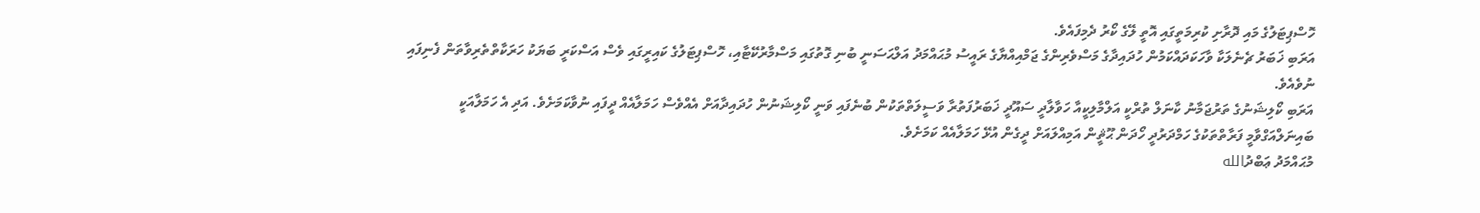ހޮސްޕިޓަލުގެ މައި ދޮރާށި ކުރިމަތީގައި އޮތީ ލޭގެ ކޯރު ދެމިފައެވެ.
އަރަބި ޚަބަރު ޗެނެލަކާ ވާހަކަދައްކަމުން ހުދައިދާގެ މަސްވެރިންގެ ޖަމްއިއްޔާގެ ރައީސު މުޙައްމަދު އަލްޙަސަނީ ބުނި ގޮތުގައި މަސްމާރުކޭޓާއި، ހޮސްޕިޓަލުގެ ކައިރީގައި ވެސް އަސްކަރީ ބަޔަކު ހަރަކާތްތެރިވާތަން ފެނިފައި ނުވެއެވެ.
އަރަބި ކޯލިޝަނުގެ ތަރުޖަމާނު ކާނަލް ތުރްކީ އަލްމާލިކީއާ ހަވާލާދީ ސައޫދީ ޚަބަރުފަތުރާ ވަސީލަތްތަކުން ބުނެފައި ވަނީ ކޯލިޝަނުން ހުދައިދާއަށް އެއްވެސް ހަމަލާއެއް ދީފައި ނުވާކަމަށެވެ. އަދި އެ ހަމަލާއަކީ ބައިނަލްއަގްވާމީ ފަރާތްތަކުގެ ހަމްދަރުދީ ހޯދަން ޙޫޘީން އަމިއްލައަށް ދީގެން އުޅޭ ހަމަލާއެއް ކަމަށެވެ.
މުޙައްމަދު ޢަބްދުالله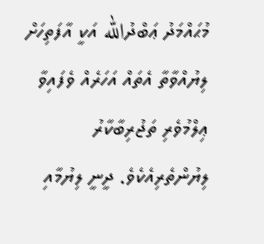މުޙައްމަދު ޢަބްދުالله އަކީ އާފަތިހަށް ލިޔުއްވާތާ އެތައް އަހަރެއް ވެފައިވާ ޢިލްމުވެރި ތަޖުރިބާކާރު ލިޔުންތެރިއެކެވެ. ދީނީ ލިޔުމާއި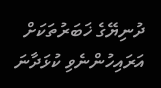ދުނިޔޭގެ ޚަބަރުތަކަށް އަރައިހުންނެވި ކުޅަދާނަ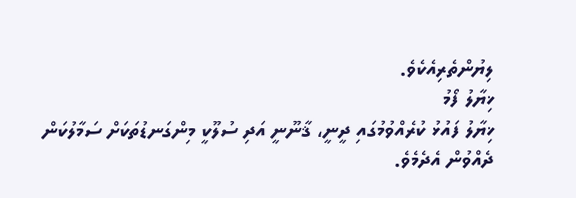ލިޔުންތެރިއެކެވެ.
ޚިޔާލު ފޯމު
ޚިޔާލު ފައުޅު ކުރެއްވުމުގައި ދީނީ، ޤާނޫނީ އަދި ސުލޫކީ މިންގަނޑުތަކަށް ސަމާލުކަން ދެއްވުން އެދެމެވެ.